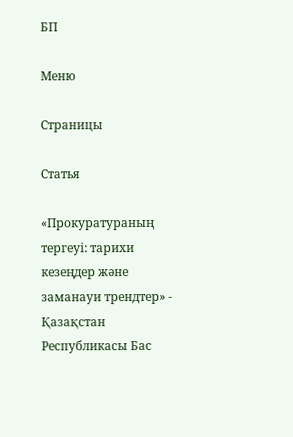БП

Меню

Страницы

Статья

«Прокуратураның тергеуі: тарихи кезеңдер және заманауи трендтер» - Қазақстан Республикасы Бас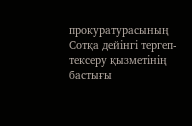прокуратурасының Сотқа дейінгі тергеп-тексеру қызметінің бастығы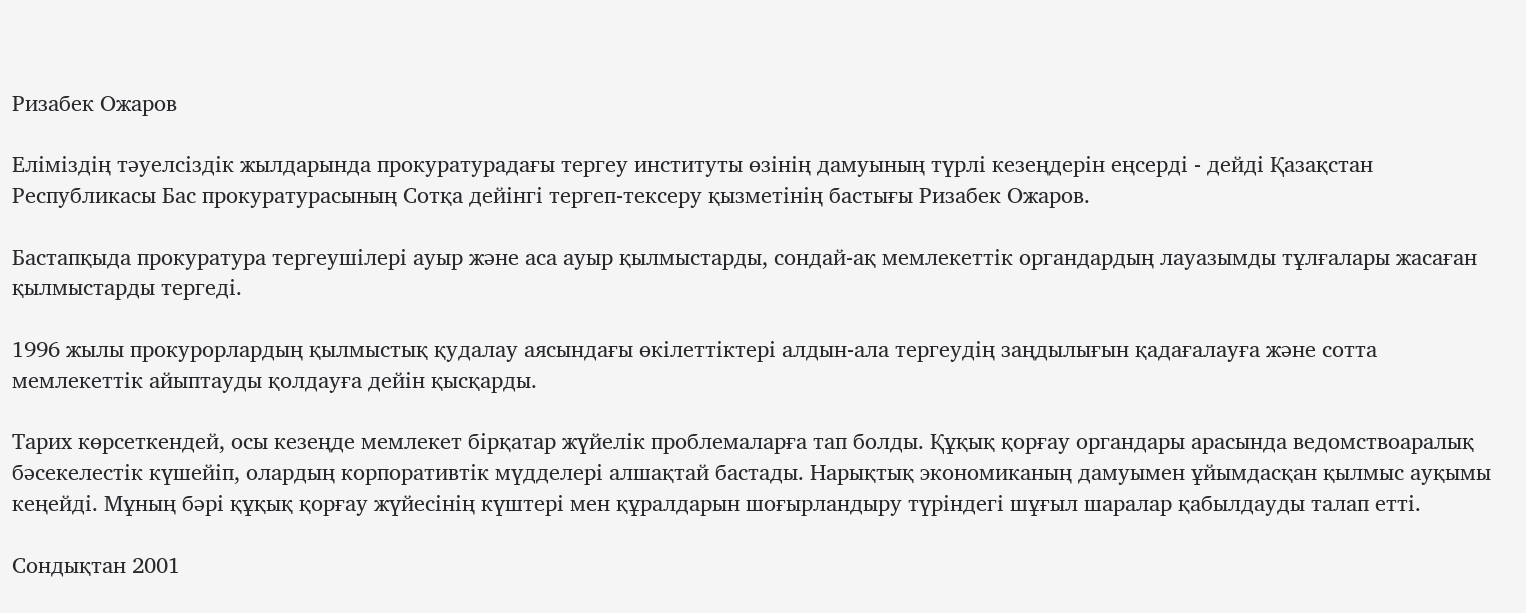Ризабек Ожаров

Еліміздің тәуелсіздік жылдарында прокуратурадағы тергеу институты өзінің дамуының түрлі кезеңдерін еңсерді - дейді Қазақстан Республикасы Бас прокуратурасының Сотқа дейінгі тергеп-тексеру қызметінің бастығы Ризабек Ожаров.

Бастапқыда прокуратура тергеушілері ауыр және аса ауыр қылмыстарды, сондай-ақ мемлекеттік органдардың лауазымды тұлғалары жасаған қылмыстарды тергеді.

1996 жылы прокурорлардың қылмыстық қудалау аясындағы өкілеттіктері алдын-ала тергеудің заңдылығын қадағалауға және сотта мемлекеттік айыптауды қолдауға дейін қысқарды.

Тарих көрсеткендей, осы кезеңде мемлекет бірқатар жүйелік проблемаларға тап болды. Құқық қорғау органдары арасында ведомствоаралық бәсекелестік күшейіп, олардың корпоративтік мүдделері алшақтай бастады. Нарықтық экономиканың дамуымен ұйымдасқан қылмыс ауқымы кеңейді. Мұның бәрі құқық қорғау жүйесінің күштері мен құралдарын шоғырландыру түріндегі шұғыл шаралар қабылдауды талап етті.

Сондықтан 2001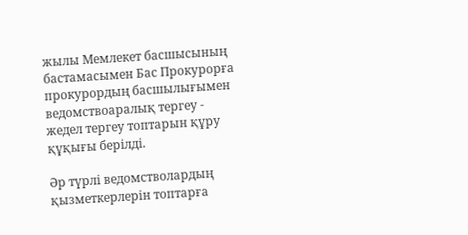жылы Мемлекет басшысының бастамасымен Бас Прокурорға прокурордың басшылығымен ведомствоаралық тергеу - жедел тергеу топтарын құру құқығы берілді.

Әр түрлі ведомстволардың қызметкерлерін топтарға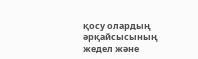қосу олардың әрқайсысының жедел және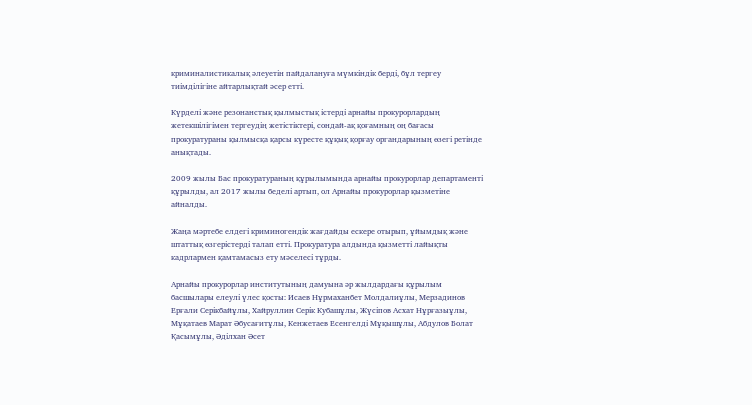криминалистикалық әлеуетін пайдалануға мүмкіндік берді, бұл тергеу тиімділігіне айтарлықтай әсер етті.

Күрделі және резонанстық қылмыстық істерді арнайы прокурорлардың жетекшілігімен тергеудің жетістіктері, сондай-ақ қоғамның оң бағасы прокуратураны қылмысқа қарсы күресте құқық қорғау органдарының өзегі ретінде анықтады.

2009 жылы Бас прокуратураның құрылымында арнайы прокурорлар департаменті құрылды, ал 2017 жылы беделі артып, ол Арнайы прокурорлар қызметіне айналды.

Жаңа мәртебе елдегі криминогендік жағдайды ескере отырып, ұйымдық және штаттық өзгерістерді талап етті. Прокуратура алдында қызметті лайықты кадрлармен қамтамасыз ету мәселесі тұрды.

Арнайы прокурорлар институтының дамуына әр жылдардағы құрылым басшылары елеулі үлес қосты: Исаев Нұрмаханбет Молдалиұлы, Мерзадинов Ерғали Серікбайұлы, Хайруллин Серік Кубашұлы, Жүсіпов Асхат Нұрғазыұлы, Мұқатаев Марат Әбусағитұлы, Кенжетаев Есенгелді Мұқышұлы, Абдулов Болат Қасымұлы, Әділхан Әсет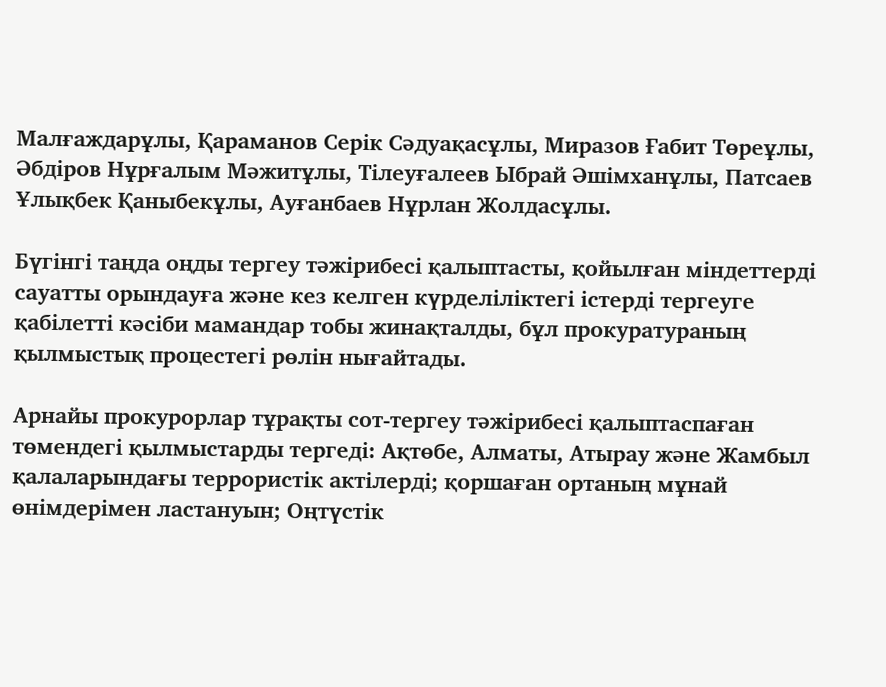Малғаждарұлы, Қараманов Серік Сәдуақасұлы, Миразов Ғабит Төреұлы, Әбдіров Нұрғалым Мәжитұлы, Тілеуғалеев Ыбрай Әшімханұлы, Патсаев Ұлықбек Қаныбекұлы, Ауғанбаев Нұрлан Жолдасұлы.

Бүгінгі таңда оңды тергеу тәжірибесі қалыптасты, қойылған міндеттерді сауатты орындауға және кез келген күрделіліктегі істерді тергеуге қабілетті кәсіби мамандар тобы жинақталды, бұл прокуратураның қылмыстық процестегі рөлін нығайтады.

Арнайы прокурорлар тұрақты сот-тергеу тәжірибесі қалыптаспаған төмендегі қылмыстарды тергеді: Ақтөбе, Алматы, Атырау және Жамбыл қалаларындағы террористік актілерді; қоршаған ортаның мұнай өнімдерімен ластануын; Оңтүстік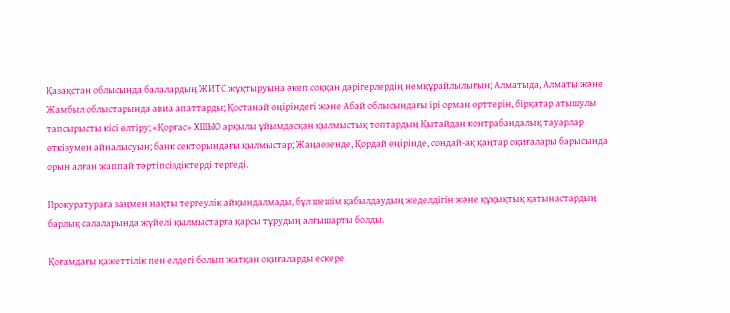Қазақстан облысында балалардың ЖИТС жұқтыруына әкеп соққан дәрігерлердің немқұрайлылығын; Алматыда, Алматы және Жамбыл облыстарында авиа апаттарды; Қостанай өңіріндегі және Абай облысындағы ірі орман өрттерін, бірқатар атышулы тапсырысты кісі өлтіру; «Қорғас» ХШЫО арқылы ұйымдасқан қылмыстық топтардың Қытайдан контрабандалық тауарлар өткізумен айналысуын; банк секторындағы қылмыстар; Жаңаөзенде, Қордай өңірінде, сондай-ақ қаңтар оқиғалары барысында орын алған жаппай тәртіпсіздіктерді тергеді.

Прокуратураға заңмен нақты тергеулік айқындалмады, бұл шешім қабылдаудың жеделдігін және құқықтық қатынастардың барлық салаларында жүйелі қылмыстарға қарсы тұрудың алғышарты болды.

Қоғамдағы қажеттілік пен елдегі болып жатқан оқиғаларды ескере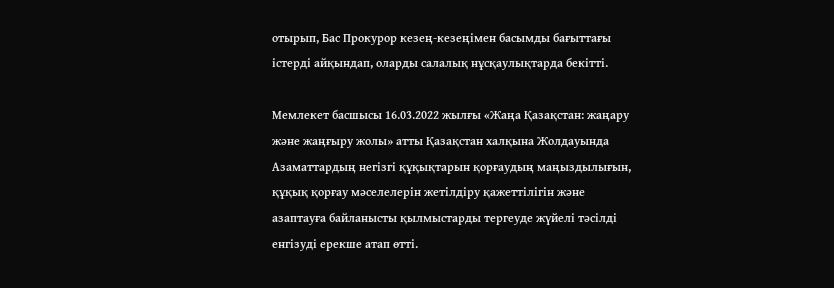отырып, Бас Прокурор кезең-кезеңімен басымды бағыттағы істерді айқындап, оларды салалық нұсқаулықтарда бекітті.

Мемлекет басшысы 16.03.2022 жылғы «Жаңа Қазақстан: жаңару және жаңғыру жолы» атты Қазақстан халқына Жолдауында Азаматтардың негізгі құқықтарын қорғаудың маңыздылығын, құқық қорғау мәселелерін жетілдіру қажеттілігін және азаптауға байланысты қылмыстарды тергеуде жүйелі тәсілді енгізуді ерекше атап өтті.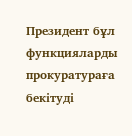Президент бұл функцияларды прокуратураға бекітуді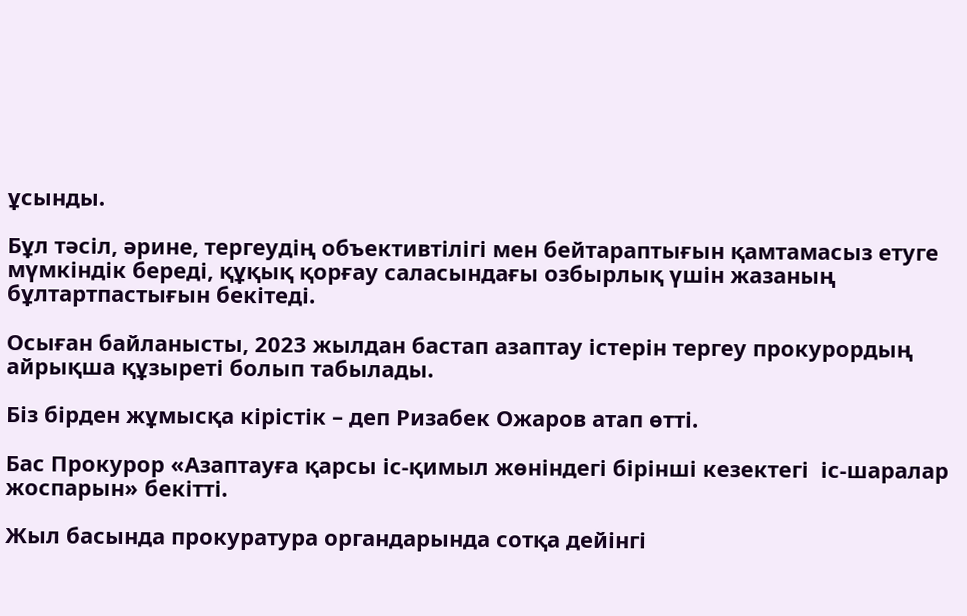ұсынды.

Бұл тәсіл, әрине, тергеудің объективтілігі мен бейтараптығын қамтамасыз етуге мүмкіндік береді, құқық қорғау саласындағы озбырлық үшін жазаның бұлтартпастығын бекітеді.

Осыған байланысты, 2023 жылдан бастап азаптау істерін тергеу прокурордың айрықша құзыреті болып табылады.

Біз бірден жұмысқа кірістік – деп Ризабек Ожаров атап өтті.

Бас Прокурор «Азаптауға қарсы іс-қимыл жөніндегі бірінші кезектегі  іс-шаралар жоспарын» бекітті.

Жыл басында прокуратура органдарында сотқа дейінгі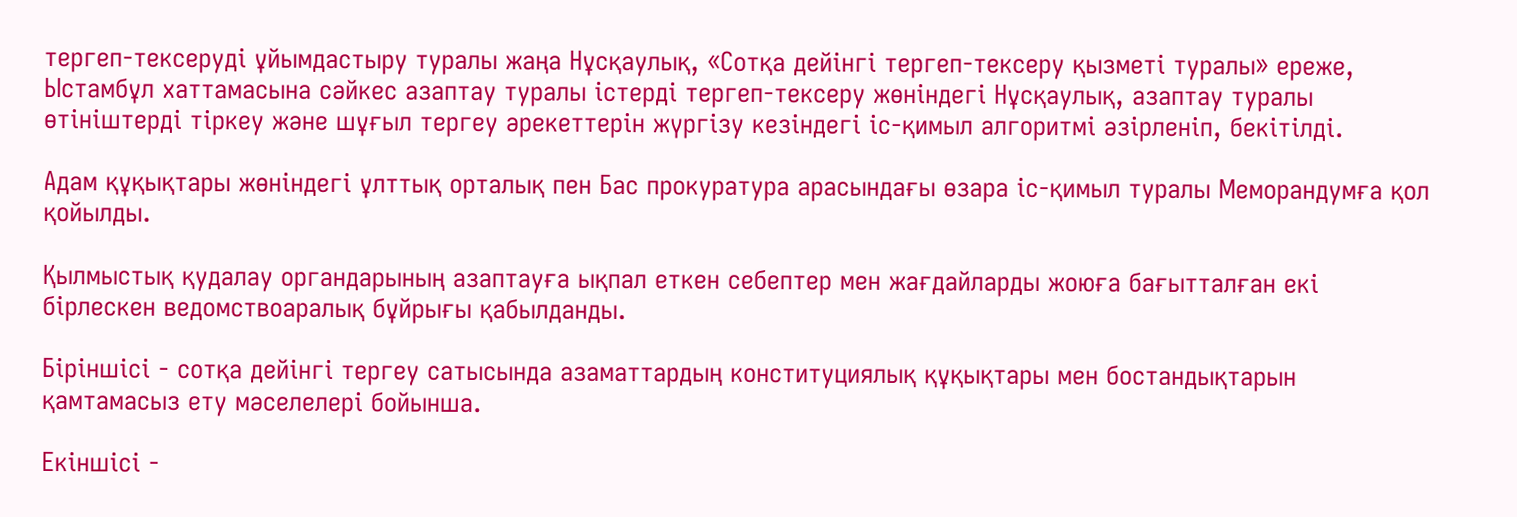тергеп-тексеруді ұйымдастыру туралы жаңа Нұсқаулық, «Сотқа дейінгі тергеп-тексеру қызметі туралы» ереже, Ыстамбұл хаттамасына сәйкес азаптау туралы істерді тергеп-тексеру жөніндегі Нұсқаулық, азаптау туралы өтініштерді тіркеу және шұғыл тергеу әрекеттерін жүргізу кезіндегі іс-қимыл алгоритмі әзірленіп, бекітілді.

Адам құқықтары жөніндегі ұлттық орталық пен Бас прокуратура арасындағы өзара іс-қимыл туралы Меморандумға қол қойылды.

Қылмыстық қудалау органдарының азаптауға ықпал еткен себептер мен жағдайларды жоюға бағытталған екі бірлескен ведомствоаралық бұйрығы қабылданды.

Біріншісі - сотқа дейінгі тергеу сатысында азаматтардың конституциялық құқықтары мен бостандықтарын қамтамасыз ету мәселелері бойынша.

Екіншісі -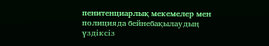пенитенциарлық мекемелер мен полицияда бейнебақылаудың үздіксіз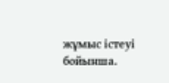жұмыс істеуі бойынша.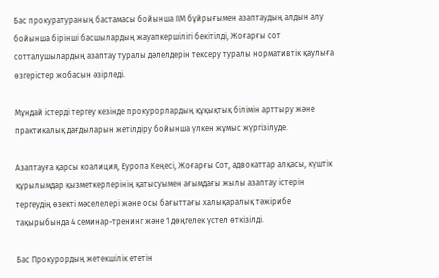Бас прокуратураның бастамасы бойынша ІІМ бұйрығымен азаптаудың алдын алу бойынша бірінші басшылардың жауапкершілігі бекітілді, Жоғарғы сот сотталушылардың азаптау туралы дәлелдерін тексеру туралы нормативтік қаулыға өзгерістер жобасын әзірледі.

Мұндай істерді тергеу кезінде прокурорлардың құқықтық білімін арттыру және практикалық дағдыларын жетілдіру бойынша үлкен жұмыс жүргізілуде.

Азаптауға қарсы коалиция, Еуропа Кеңесі, Жоғарғы Сот, адвокаттар алқасы, күштік құрылымдар қызметкерлерінің қатысуымен ағымдағы жылы азаптау істерін тергеудің өзекті мәселелері және осы бағыттағы халықаралық тәжірибе тақырыбында 4 семинар-тренинг және 1 дөңгелек үстел өткізілді.

Бас Прокурордың жетекшілік ететін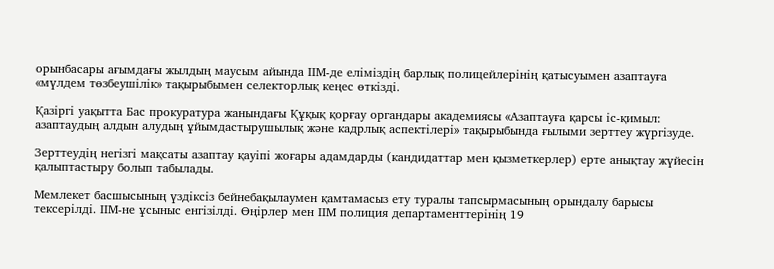орынбасары ағымдағы жылдың маусым айында ІІМ-де еліміздің барлық полицейлерінің қатысуымен азаптауға «мүлдем төзбеушілік» тақырыбымен селекторлық кеңес өткізді.

Қазіргі уақытта Бас прокуратура жанындағы Құқық қорғау органдары академиясы «Азаптауға қарсы іс-қимыл: азаптаудың алдын алудың ұйымдастырушылық және кадрлық аспектілері» тақырыбында ғылыми зерттеу жүргізуде.

Зерттеудің негізгі мақсаты азаптау қауіпі жоғары адамдарды (кандидаттар мен қызметкерлер) ерте анықтау жүйесін қалыптастыру болып табылады.

Мемлекет басшысының үздіксіз бейнебақылаумен қамтамасыз ету туралы тапсырмасының орындалу барысы тексерілді. ІІМ-не ұсыныс енгізілді. Өңірлер мен ІІМ полиция департаменттерінің 19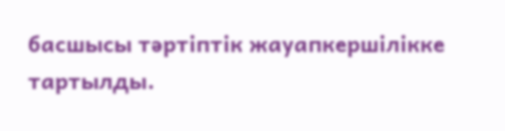басшысы тәртіптік жауапкершілікке тартылды.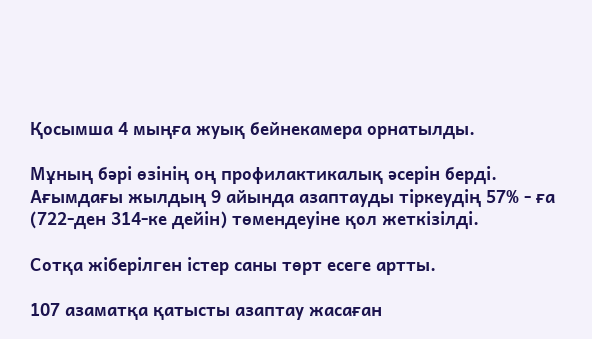Қосымша 4 мыңға жуық бейнекамера орнатылды.

Мұның бәрі өзінің оң профилактикалық әсерін берді. Ағымдағы жылдың 9 айында азаптауды тіркеудің 57% - ға (722-ден 314-ке дейін) төмендеуіне қол жеткізілді.

Сотқа жіберілген істер саны төрт есеге артты.

107 азаматқа қатысты азаптау жасаған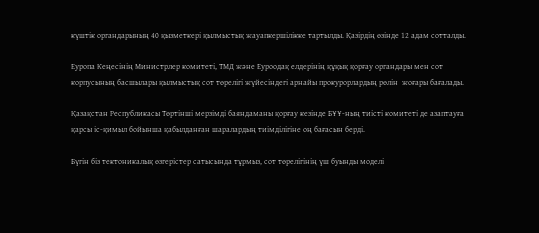күштік органдарының 40 қызметкері қылмыстық жауапкершілікке тартылды. Қазірдің өзінде 12 адам сотталды.

Еуропа Кеңесінің Министрлер комитеті, ТМД және Еуроодақ елдерінің құқық қорғау органдары мен сот корпусының басшылары қылмыстық сот төрелігі жүйесіндегі арнайы прокурорлардың рөлін  жоғары бағалады.

Қазақстан Республикасы Төртінші мерзімді баяндаманы қорғау кезінде БҰҰ-ның тиісті комитеті де азаптауға қарсы іс-қимыл бойынша қабылданған шаралардың тиімділігіне оң бағасын берді.

Бүгін біз тектоникалық өзгерістер сатысында тұрмыз, сот төрелігінің үш буынды моделі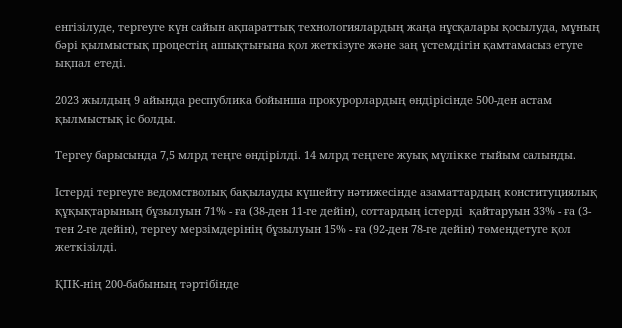енгізілуде, тергеуге күн сайын ақпараттық технологиялардың жаңа нұсқалары қосылуда, мұның бәрі қылмыстық процестің ашықтығына қол жеткізуге және заң үстемдігін қамтамасыз етуге ықпал етеді.

2023 жылдың 9 айында республика бойынша прокурорлардың өндірісінде 500-ден астам қылмыстық іс болды.

Тергеу барысында 7,5 млрд теңге өндірілді. 14 млрд теңгеге жуық мүлікке тыйым салынды.

Істерді тергеуге ведомстволық бақылауды күшейту нәтижесінде азаматтардың конституциялық құқықтарының бұзылуын 71% - ға (38-ден 11-ге дейін), соттардың істерді  қайтаруын 33% - ға (3-тен 2-ге дейін), тергеу мерзімдерінің бұзылуын 15% - ға (92-ден 78-ге дейін) төмендетуге қол жеткізілді.

ҚПК-нің 200-бабының тәртібінде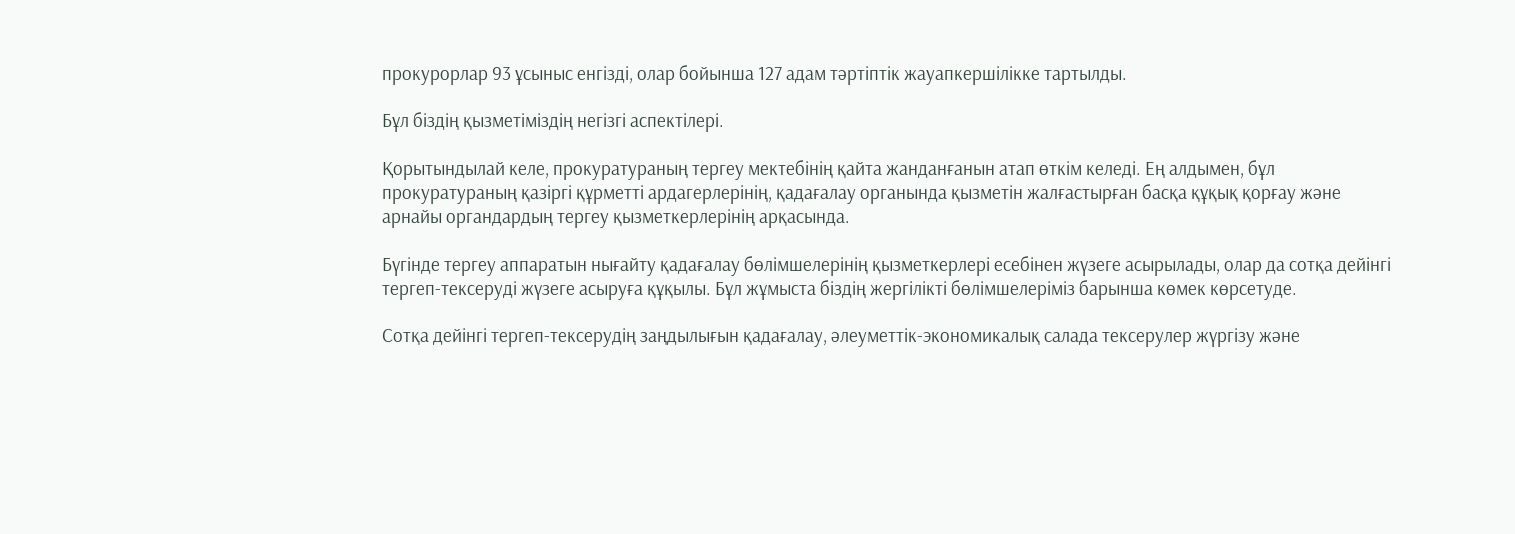прокурорлар 93 ұсыныс енгізді, олар бойынша 127 адам тәртіптік жауапкершілікке тартылды.

Бұл біздің қызметіміздің негізгі аспектілері.

Қорытындылай келе, прокуратураның тергеу мектебінің қайта жанданғанын атап өткім келеді. Ең алдымен, бұл прокуратураның қазіргі құрметті ардагерлерінің, қадағалау органында қызметін жалғастырған басқа құқық қорғау және арнайы органдардың тергеу қызметкерлерінің арқасында.

Бүгінде тергеу аппаратын нығайту қадағалау бөлімшелерінің қызметкерлері есебінен жүзеге асырылады, олар да сотқа дейінгі тергеп-тексеруді жүзеге асыруға құқылы. Бұл жұмыста біздің жергілікті бөлімшелеріміз барынша көмек көрсетуде.

Сотқа дейінгі тергеп-тексерудің заңдылығын қадағалау, әлеуметтік-экономикалық салада тексерулер жүргізу және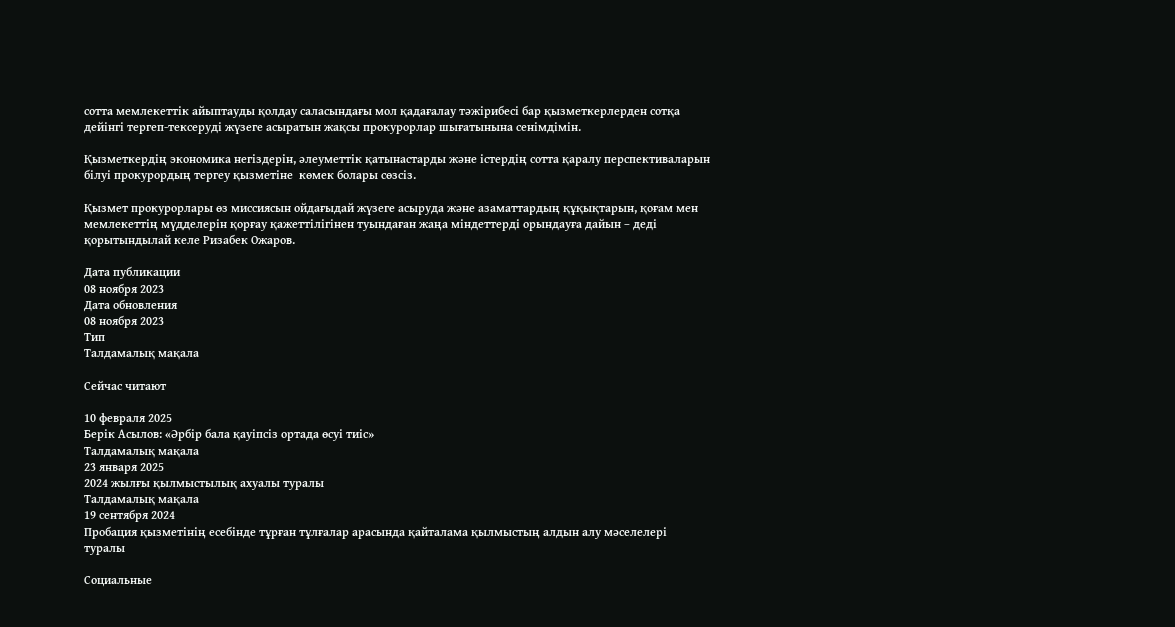сотта мемлекеттік айыптауды қолдау саласындағы мол қадағалау тәжірибесі бар қызметкерлерден сотқа дейінгі тергеп-тексеруді жүзеге асыратын жақсы прокурорлар шығатынына сенімдімін.

Қызметкердің экономика негіздерін, әлеуметтік қатынастарды және істердің сотта қаралу перспективаларын білуі прокурордың тергеу қызметіне  көмек болары сөзсіз.

Қызмет прокурорлары өз миссиясын ойдағыдай жүзеге асыруда және азаматтардың құқықтарын, қоғам мен мемлекеттің мүдделерін қорғау қажеттілігінен туындаған жаңа міндеттерді орындауға дайын – деді қорытындылай келе Ризабек Ожаров.

Дата публикации
08 ноября 2023
Дата обновления
08 ноября 2023
Тип
Талдамалық мақала

Сейчас читают

10 февраля 2025
Берік Асылов: «Әрбір бала қауіпсіз ортада өсуі тиіс»
Талдамалық мақала
23 января 2025
2024 жылғы қылмыстылық ахуалы туралы
Талдамалық мақала
19 сентября 2024
Пробация қызметінің есебінде тұрған тұлғалар арасында қайталама қылмыстың алдын алу мәселелері туралы

Социальные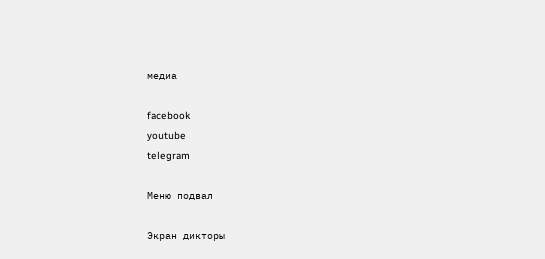медиа

facebook
youtube
telegram

Меню подвал

Экран дикторы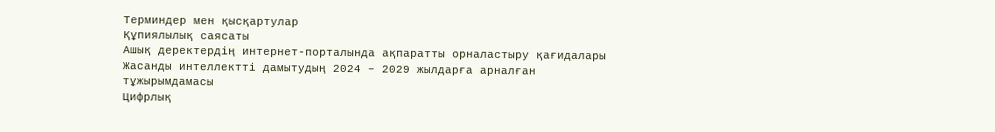Терминдер мен қысқартулар
Құпиялылық саясаты
Ашық деректердің интернет-порталында ақпаратты орналастыру қағидалары
Жасанды интеллектті дамытудың 2024 – 2029 жылдарға арналған тұжырымдамасы
Цифрлық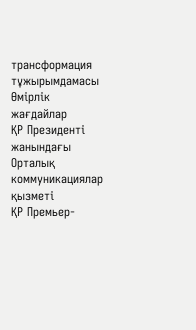трансформация тұжырымдамасы
Өмірлік жағдайлар
ҚР Президенті жанындағы Орталық коммуникациялар қызметі
ҚР Премьер-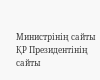Министрінің сайты
ҚР Президентінің сайты